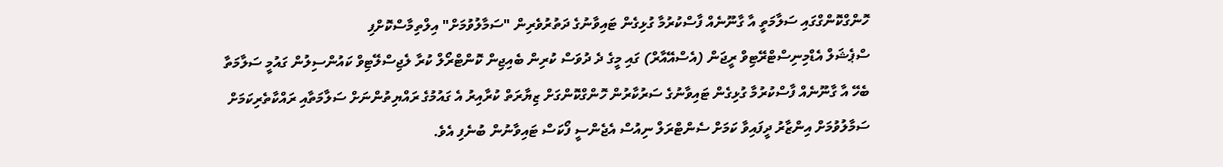ހޮންގްކޮންގްގައި ސަލާމަތީ އާ ގާނޫނެއް ފާސްކުރުމާ ގުޅިގެން ޓައިވާނުގެ ދަތުރުވެރިން "ސަމާލުވުމަށް" އިލްތިމާސްކޮށްފި
ސްޕެޝަލް އެޑްމިނިސްޓްރޭޓިވް ރީޖަން (އެސްއޭއާރް) ގައި މީގެ ދެ ދުވަސް ކުރިން ބެއިޖިން ކޮންޓްރޯލް ކުރާ ލެޖިސްލޭޓިވް ކައުންސިލުން ގައުމީ ސަލާމަތާ ބެހޭ އާ ގާނޫނެއް ފާސްކުރުމާ ގުޅިގެން ޓައިވާނުގެ ސަރުކާރުން ހޮންގްކޮންގަށް ޒިޔާރަތް ކުރާއިރު އެ ގައުމުގެ ރައްޔިތުންނަށް ސަލާމަތާއި ރައްކާތެރިކަމަށް ސަމާލުވުމަށް އިންޒާރު ދީފައިވާ ކަމަށް ސެންޓްރަލް ނިއުސް އެޖެންސީ ފޯކަސް ޓައިވާނުން ބުނެފި އެވެ.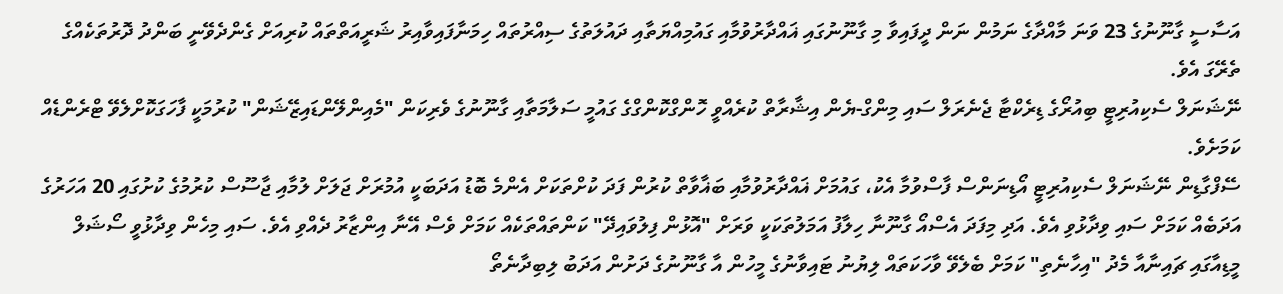އަސާސީ ގާނޫނުގެ 23 ވަނަ މާއްދާގެ ނަމުން ނަން ދީފައިވާ މި ގާނޫނުގައި ޣައްދާރުވުމާއި ގައުމިއްޔަތާއި ދައުލަތުގެ ސިއްރުތައް ހިމަނާފައިވާއިރު ޝަރީއަތްތައް ކުރިއަށް ގެންދެވޭނީ ބަންދު ދޮރުތަކެއްގެ ތެރޭގަ އެވެ.
ނޭޝަނަލް ސެކިއުރިޓީ ބިއުރޯގެ ޑިރެކްޓާ ޖެނެރަލް ސައި މިންގް-ޔެން އިޝާރާތް ކުރެއްވީ ހޮންގްކޮންގްގެ ގައުމީ ސަލާމަތާއި ގާނޫނުގެ ވެރިކަން "މެއިންލޭންޑައިޒޭޝަން" ކުރުމަކީ ފާހަގަކޮށްލެވޭ ޓްރެންޑެއް ކަމަށެވެ.
ސޭފްގާޑިން ނޭޝަނަލް ސެކިއުރިޓީ އޯޑިނަންސް ފާސްވުމާ އެކު، ގައުމަށް ޣައްދާރުވުމާއި ބަޣާވާތް ކުރުން ފަދަ ކުށްތަކަށް އެންމެ ބޮޑު އަދަބަކީ އުމުރަށް ޖަލަށް ލުމާއި ޖާސޫސް ކުރުމުގެ ކުށުގައި 20 އަހަރުގެ އަދަބެއް ކަމަށް ސައި ވިދާޅުވި އެވެ. އަދި މިފަދަ އެސްއޯ ގާނޫނާ ހިލާފު އަމަލުތަކަކީ ވަރަށް "އޮޅުން ފިލުވައިދޭ" ކަންތައްތަކެއް ކަމަށް ވެސް އޭނާ އިންޒާރު ދެއްވި އެވެ. ސައި މިހެން ވިދާޅުވީ ސޯޝަލް މީޑިއާގައި ޗައިނާއާ މެދު "އިހާނެތި" ކަމަށް ބެލެވޭ ވާހަކަތައް ލިޔުނު ޓައިވާނުގެ މީހުން އާ ގާނޫނުގެ ދަށުން އަދަބު ލިބިދާނެތޯ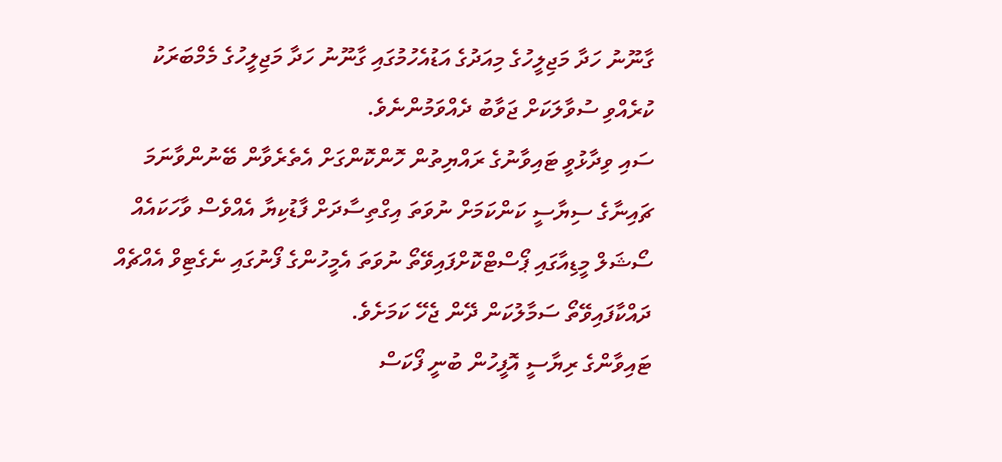ގާނޫނު ހަދާ މަޖިލީހުގެ މިއަދުގެ އަޑުއެހުމުގައި ގާނޫނު ހަދާ މަޖިލީހުގެ މެމްބަރަކު ކުރެއްވި ސުވާލަކަށް ޖަވާބު ދެއްވަމުންނެވެ.
ސައި ވިދާޅުވީ ޓައިވާނުގެ ރައްޔިތުން ހޮންކޮންގަށް އެތެރެވާން ބޭނުންވާނަމަ ޗައިނާގެ ސިޔާސީ ކަންކަމަށް ނުވަތަ އިގްތިސާދަށް ފާޑުކިޔާ އެއްވެސް ވާހަކައެއް ސޯޝަލް މީޑިއާގައި ޕޯސްޓްކޮށްފައިވޭތޯ ނުވަތަ އެމީހުންގެ ފޯނުގައި ނެގެޓިވް އެއްޗެއް ދައްކާފައިވޭތޯ ސަމާލުކަން ދޭން ޖެހޭ ކަމަށެވެ.
ޓައިވާންގެ ރިޔާސީ އޮފީހުން ބުނީ ފޯކަސް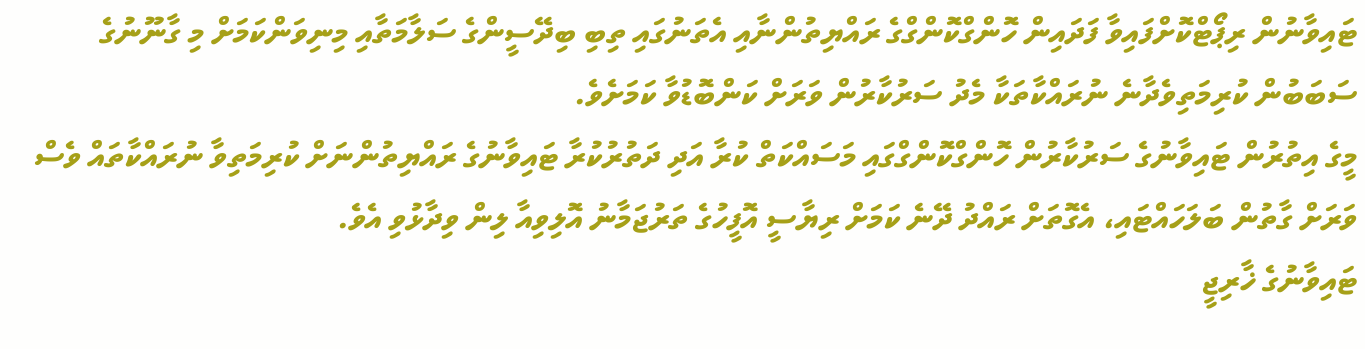ޓައިވާނުން ރިޕޯޓްކޮށްފައިވާ ފަދައިން ހޮންގްކޮންގްގެ ރައްޔިތުންނާއި އެތަނުގައި ތިބި ބިދޭސީންގެ ސަލާމަތާއި މިނިވަންކަމަށް މި ގާނޫނުގެ ސަބަބުން ކުރިމަތިވެދާނެ ނުރައްކާތަކާ މެދު ސަރުކާރުން ވަރަށް ކަންބޮޑުވާ ކަމަށެވެ.
މީގެ އިތުރުން ޓައިވާނުގެ ސަރުކާރުން ހޮންގްކޮންގްގައި މަސައްކަތް ކުރާ އަދި ދަތުރުކުރާ ޓައިވާނުގެ ރައްޔިތުންނަށް ކުރިމަތިވާ ނުރައްކާތައް ވެސް ވަރަށް ގާތުން ބަލަހައްޓައި، އެގޮތަށް ރައްދު ދޭނެ ކަމަށް ރިޔާސީ އޮފީހުގެ ތަރުޖަމާނު އޮލިވިއާ ލިން ވިދާޅުވި އެވެ.
ޓައިވާނުގެ ޚާރިޖީ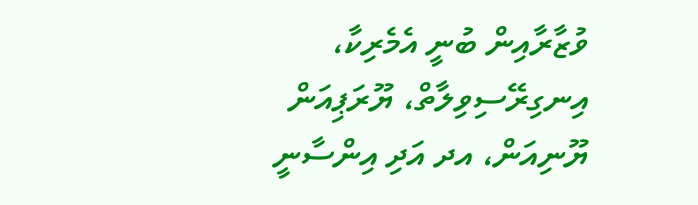ވުޒާރާއިން ބުނީ އެމެރިކާ، އިނގިރޭސިވިލާތް، ޔޫރަޕިއަން ޔޫނިއަން، އދ އަދި އިންސާނީ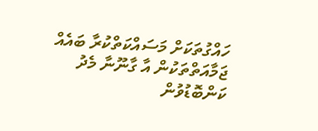ހައްގުތަކަށް މަސައްކަތްކުރާ ބައެއް ޖަމާއަތްތަކުން އާ ގާނޫނާ މެދު ކަންބޮޑުވުން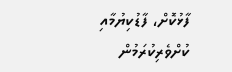ފާޅުކޮށް، ފާޑުކިޔުމާއި ކުށްވެރިކުރަމުން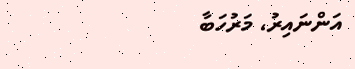އަންނައިރު، މަރުހަބާ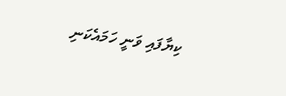ކިޔާފައި ވަނީ ހަމައެކަނި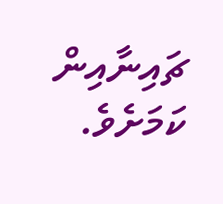ޗައިނާއިން ކަމަށެވެ.